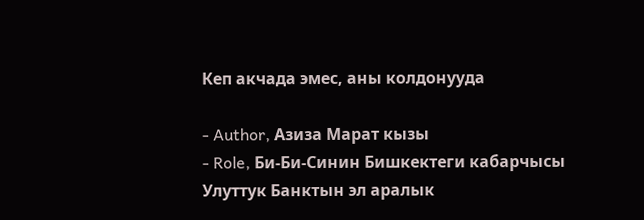Кеп акчада эмес, аны колдонууда

- Author, Азиза Марат кызы
- Role, Би-Би-Синин Бишкектеги кабарчысы
Улуттук Банктын эл аралык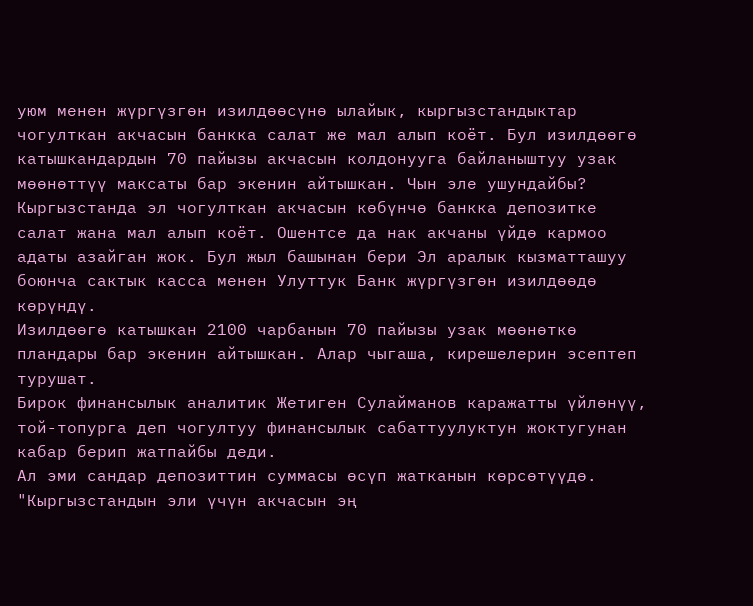уюм менен жүргүзгөн изилдөөсүнө ылайык, кыргызстандыктар чогулткан акчасын банкка салат же мал алып коёт. Бул изилдөөгө катышкандардын 70 пайызы акчасын колдонууга байланыштуу узак мөөнөттүү максаты бар экенин айтышкан. Чын эле ушундайбы?
Кыргызстанда эл чогулткан акчасын көбүнчө банкка депозитке салат жана мал алып коёт. Ошентсе да нак акчаны үйдө кармоо адаты азайган жок. Бул жыл башынан бери Эл аралык кызматташуу боюнча сактык касса менен Улуттук Банк жүргүзгөн изилдөөдө көрүндү.
Изилдөөгө катышкан 2100 чарбанын 70 пайызы узак мөөнөткө пландары бар экенин айтышкан. Алар чыгаша, кирешелерин эсептеп турушат.
Бирок финансылык аналитик Жетиген Сулайманов каражатты үйлөнүү, той-топурга деп чогултуу финансылык сабаттуулуктун жоктугунан кабар берип жатпайбы деди.
Ал эми сандар депозиттин суммасы өсүп жатканын көрсөтүүдө.
"Кыргызстандын эли үчүн акчасын эң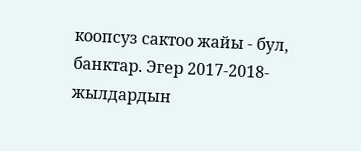коопсуз сактоо жайы - бул, банктар. Эгер 2017-2018-жылдардын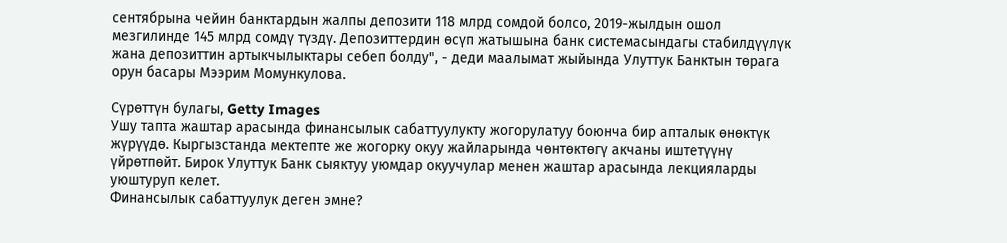сентябрына чейин банктардын жалпы депозити 118 млрд сомдой болсо, 2019-жылдын ошол мезгилинде 145 млрд сомдү түздү. Депозиттердин өсүп жатышына банк системасындагы стабилдүүлүк жана депозиттин артыкчылыктары себеп болду", - деди маалымат жыйында Улуттук Банктын төрага орун басары Мээрим Момункулова.

Сүрөттүн булагы, Getty Images
Ушу тапта жаштар арасында финансылык сабаттуулукту жогорулатуу боюнча бир апталык өнөктүк жүрүүдө. Кыргызстанда мектепте же жогорку окуу жайларында чөнтөктөгү акчаны иштетүүнү үйрөтпөйт. Бирок Улуттук Банк сыяктуу уюмдар окуучулар менен жаштар арасында лекцияларды уюштуруп келет.
Финансылык сабаттуулук деген эмне?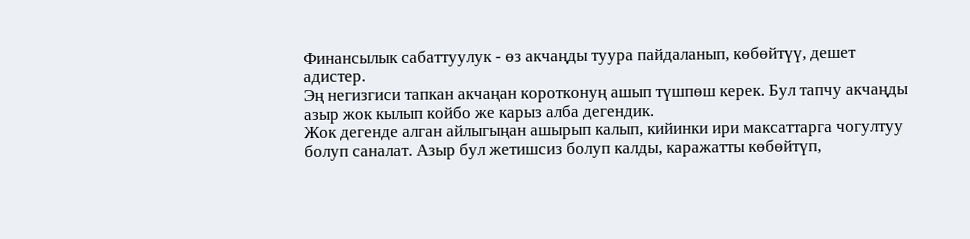Финансылык сабаттуулук - өз акчаңды туура пайдаланып, көбөйтүү, дешет адистер.
Эң негизгиси тапкан акчаңан коротконуң ашып түшпөш керек. Бул тапчу акчаңды азыр жок кылып койбо же карыз алба дегендик.
Жок дегенде алган айлыгыңан ашырып калып, кийинки ири максаттарга чогултуу болуп саналат. Азыр бул жетишсиз болуп калды, каражатты көбөйтүп,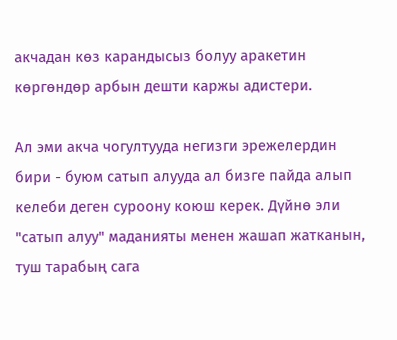акчадан көз карандысыз болуу аракетин көргөндөр арбын дешти каржы адистери.

Ал эми акча чогултууда негизги эрежелердин бири - буюм сатып алууда ал бизге пайда алып келеби деген суроону коюш керек. Дүйнө эли "сатып алуу" маданияты менен жашап жатканын, туш тарабың сага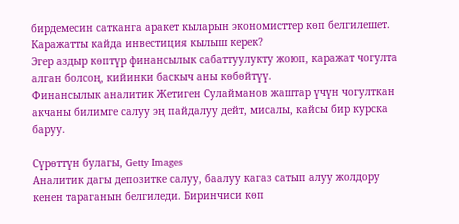бирдемесин сатканга аракет кыларын экономисттер көп белгилешет.
Каражатты кайда инвестиция кылыш керек?
Эгер аздыр көптүр финансылык сабаттуулукту жоюп, каражат чогулта алган болсоң, кийинки баскыч аны көбөйтүү.
Финансылык аналитик Жетиген Сулайманов жаштар үчүн чогулткан акчаны билимге салуу эң пайдалуу дейт, мисалы, кайсы бир курска баруу.

Сүрөттүн булагы, Getty Images
Аналитик дагы депозитке салуу, баалуу кагаз сатып алуу жолдору кенен тараганын белгиледи. Биринчиси көп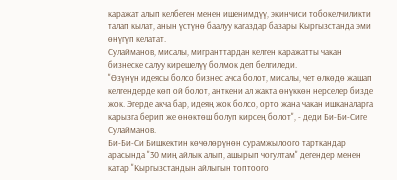каражат алып келбеген менен ишенимдүү, экинчиси тобокелчиликти талап кылат, анын үстүнө баалуу кагаздар базары Кыргызстанда эми өнүгүп келатат.
Сулайманов, мисалы, мигранттардан келген каражатты чакан бизнеске салуу кирешелүү болмок деп белгиледи.
"Өзүнүн идеясы болсо бизнес ачса болот, мисалы, чет өлкөдө жашап келгендерде көп ой болот, анткени ал жакта өнүккөн нерселер бизде жок. Эгерде акча бар, идеяң жок болсо, орто жана чакан ишканаларга карызга берип же өнөктөш болуп кирсең болот", - деди Би-Би-Сиге Сулайманов.
Би-Би-Си Бишкектин көчөлөрүнөн сурамжылоого тарткандар арасында "30 миң айлык алып, ашырып чогултам" дегендер менен катар "Кыргызстандын айлыгын топтоого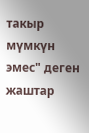такыр мүмкүн эмес" деген жаштар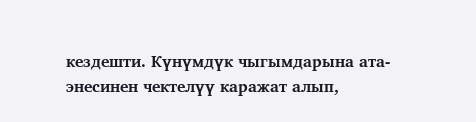кездешти. Күнүмдүк чыгымдарына ата-энесинен чектелүү каражат алып,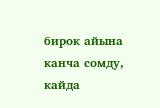бирок айына канча сомду, кайда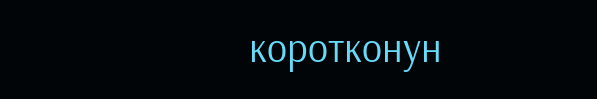коротконун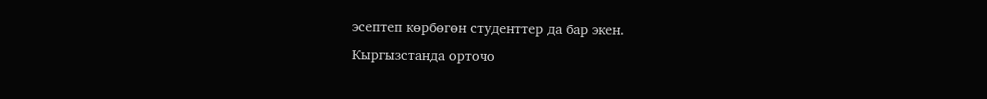эсептеп көрбөгөн студенттер да бар экен.
Кыргызстанда орточо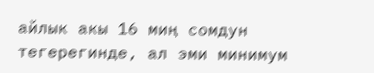айлык акы 16 миң сомдун тегерегинде, ал эми минимум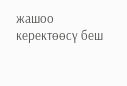жашоо керектөөсү беш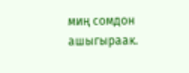миң сомдон ашыгыраак.